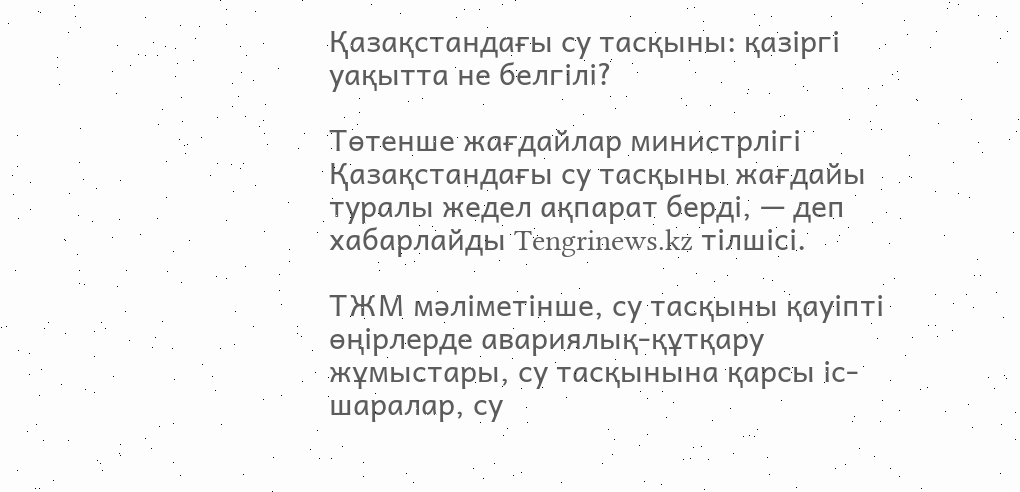Қазақстандағы су тасқыны: қазіргі уақытта не белгілі?

Төтенше жағдайлар министрлігі Қазақстандағы су тасқыны жағдайы туралы жедел ақпарат берді, — деп хабарлайды Tengrinews.kz тілшісі.

ТЖМ мәліметінше, су тасқыны қауіпті өңірлерде авариялық-құтқару жұмыстары, су тасқынына қарсы іс-шаралар, су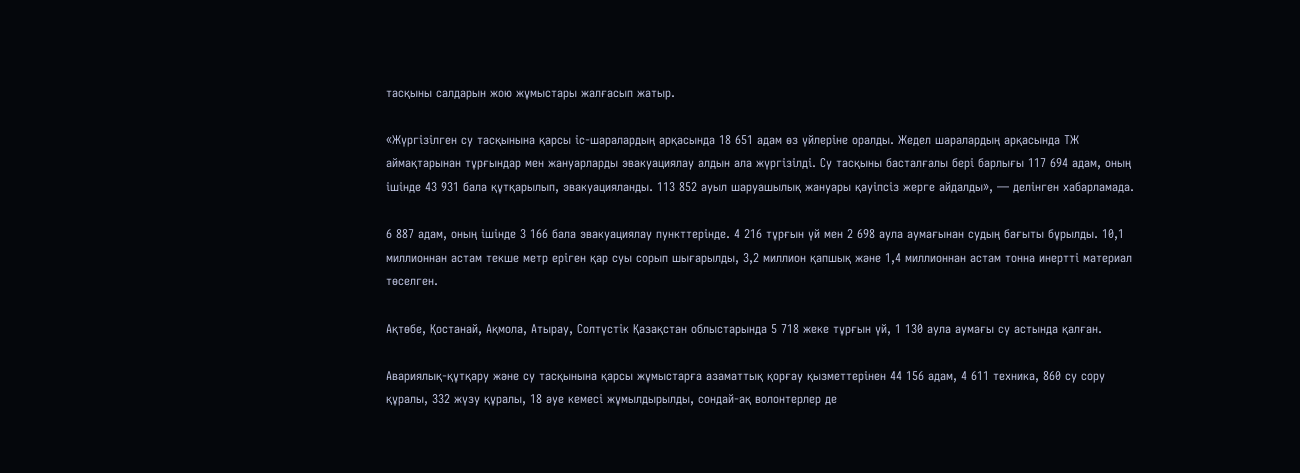тасқыны салдарын жою жұмыстары жалғасып жатыр.

«Жүргізілген су тасқынына қарсы іс-шаралардың арқасында 18 651 адам өз үйлеріне оралды. Жедел шаралардың арқасында ТЖ аймақтарынан тұрғындар мен жануарларды эвакуациялау алдын ала жүргізілді. Су тасқыны басталғалы бері барлығы 117 694 адам, оның ішінде 43 931 бала құтқарылып, эвакуацияланды. 113 852 ауыл шаруашылық жануары қауіпсіз жерге айдалды», — делінген хабарламада.

6 887 адам, оның ішінде 3 166 бала эвакуациялау пункттерінде. 4 216 тұрғын үй мен 2 698 аула аумағынан судың бағыты бұрылды. 10,1 миллионнан астам текше метр еріген қар суы сорып шығарылды, 3,2 миллион қапшық және 1,4 миллионнан астам тонна инертті материал төселген.

Ақтөбе, Қостанай, Ақмола, Атырау, Солтүстік Қазақстан облыстарында 5 718 жеке тұрғын үй, 1 130 аула аумағы су астында қалған.

Авариялық-құтқару және су тасқынына қарсы жұмыстарға азаматтық қорғау қызметтерінен 44 156 адам, 4 611 техника, 860 су сору құралы, 332 жүзу құралы, 18 әуе кемесі жұмылдырылды, сондай-ақ волонтерлер де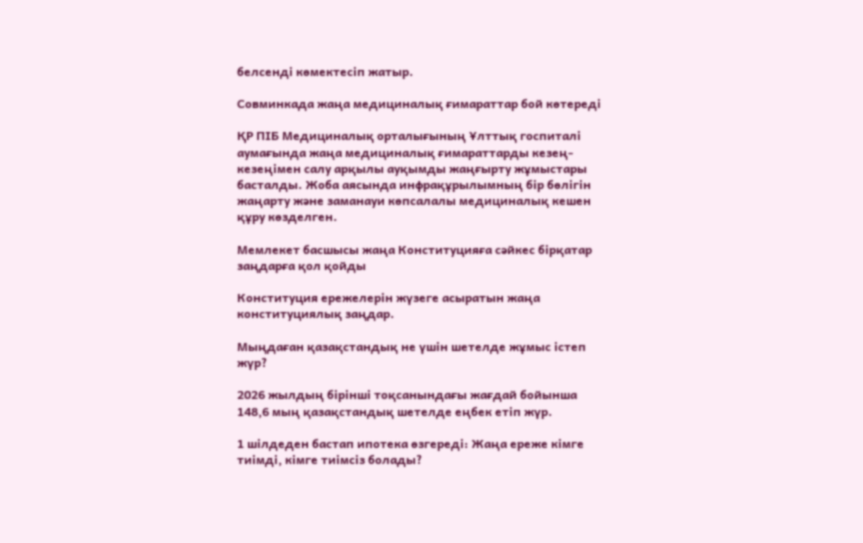белсенді көмектесіп жатыр.

Совминкада жаңа медициналық ғимараттар бой көтереді

ҚР ПІБ Медициналық орталығының Ұлттық госпиталі аумағында жаңа медициналық ғимараттарды кезең-кезеңімен салу арқылы ауқымды жаңғырту жұмыстары басталды. Жоба аясында инфрақұрылымның бір бөлігін жаңарту және заманауи көпсалалы медициналық кешен құру көзделген.

Мемлекет басшысы жаңа Конституцияға сәйкес бірқатар заңдарға қол қойды

Конституция ережелерін жүзеге асыратын жаңа конституциялық заңдар.

Мыңдаған қазақстандық не үшін шетелде жұмыс істеп жүр?

2026 жылдың бірінші тоқсанындағы жағдай бойынша 148,6 мың қазақстандық шетелде еңбек етіп жүр.

1 шілдеден бастап ипотека өзгереді: Жаңа ереже кімге тиімді, кімге тиімсіз болады?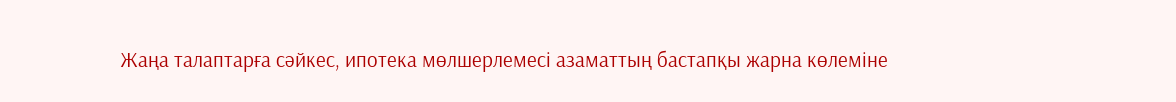Жаңа талаптарға сәйкес, ипотека мөлшерлемесі азаматтың бастапқы жарна көлеміне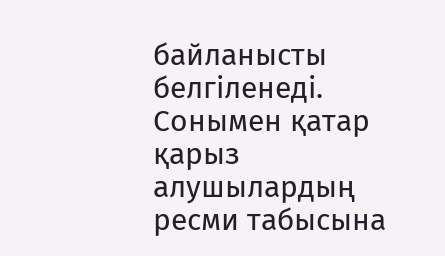байланысты белгіленеді. Сонымен қатар қарыз алушылардың ресми табысына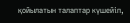қойылатын талаптар күшейіп,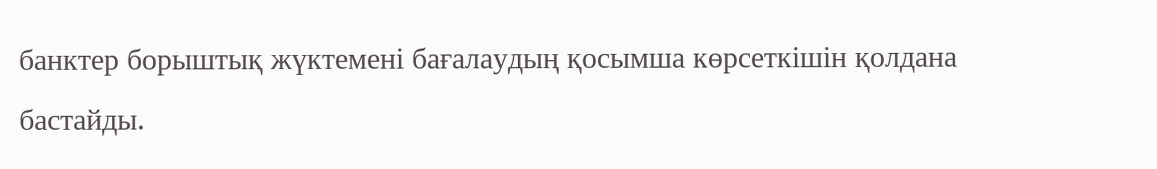банктер борыштық жүктемені бағалаудың қосымша көрсеткішін қолдана бастайды.